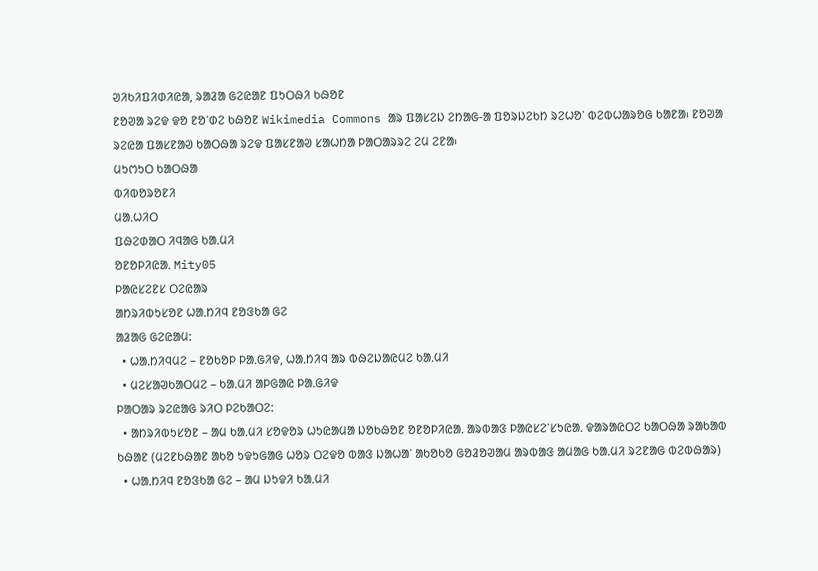ᱣᱤᱠᱤᱯᱤᱰᱤᱭᱟ, ᱨᱟᱲᱟ ᱜᱮᱭᱟᱱ ᱯᱩᱛᱷᱤ ᱠᱷᱚᱱ
ᱱᱚᱣᱟ ᱨᱮᱫ ᱫᱚ ᱱᱚᱸᱰᱮ ᱠᱷᱚᱱ Wikimedia Commons ᱟᱨ ᱯᱟᱥᱮᱡ ᱮᱴᱟᱜ-ᱟ ᱯᱚᱨᱡᱮᱠᱴ ᱨᱮᱦᱚᱸ ᱵᱮᱵᱦᱟᱨᱚᱜ ᱠᱟᱱᱟ᱾ ᱱᱚᱣᱟ ᱨᱮᱭᱟ ᱯᱟᱥᱱᱟᱣ ᱠᱟᱛᱷᱟ ᱨᱮᱫ ᱯᱟᱥᱱᱟᱣ ᱥᱟᱦᱴᱟ ᱞᱟᱛᱟᱨᱨᱮ ᱮᱢ ᱮᱱᱟ᱾
ᱢᱩᱬᱩᱛ ᱠᱟᱛᱷᱟ
ᱵᱤᱵᱚᱨᱚᱱᱤ
ᱢᱟᱹᱦᱤᱛ
ᱯᱷᱮᱰᱟᱛ ᱤᱧᱟᱜ ᱠᱟᱹᱢᱤ
ᱚᱱᱚᱞᱤᱭᱟᱹ Mity05
ᱞᱟᱭᱥᱮᱱᱥ ᱛᱮᱭᱟᱨ
ᱟᱴᱨᱤᱵᱩᱥᱚᱱ ᱦᱟᱹᱴᱤᱧ ᱱᱚᱝᱠᱟ ᱜᱮ
ᱟᱲᱟᱜ ᱜᱮᱭᱟᱢ:
  • ᱦᱟᱹᱴᱤᱧᱢᱮ – ᱱᱚᱠᱚᱞ ᱞᱟᱹᱜᱤᱫ, ᱦᱟᱹᱴᱤᱧ ᱟᱨ ᱵᱷᱮᱡᱟᱭᱢᱮ ᱠᱟᱹᱢᱤ
  • ᱢᱮᱥᱟᱣᱠᱟᱛᱢᱮ – ᱠᱟᱹᱢᱤ ᱟᱞᱜᱟᱭ ᱞᱟᱹᱜᱤᱫ
ᱞᱟᱛᱟᱨ ᱨᱮᱭᱟᱜ ᱨᱤᱛ ᱞᱮᱠᱟᱛᱮ:
  • ᱟᱴᱨᱤᱵᱩᱥᱚᱱ – ᱟᱢ ᱠᱟᱹᱢᱤ ᱥᱚᱫᱚᱨ ᱦᱩᱭᱟᱢᱟ ᱡᱚᱠᱷᱚᱱ ᱚᱱᱚᱞᱤᱭᱟᱹ ᱟᱨᱵᱟᱝ ᱞᱟᱭᱥᱮᱸᱥᱩᱭᱟᱹ ᱫᱟᱨᱟᱭᱛᱮ ᱠᱟᱛᱷᱟ ᱨᱟᱠᱟᱵ ᱠᱷᱟᱱ (ᱢᱮᱱᱠᱷᱟᱱ ᱟᱠᱚ ᱩᱫᱩᱜᱟᱜ ᱦᱚᱨ ᱛᱮᱫᱚ ᱵᱟᱝ ᱡᱟᱦᱟᱸ ᱟᱠᱚᱠᱚ ᱜᱚᱲᱚᱣᱟᱢ ᱟᱨᱵᱟᱝ ᱟᱢᱟᱜ ᱠᱟᱹᱢᱤ ᱨᱮᱱᱟᱜ ᱵᱮᱵᱷᱟᱨ)
  • ᱦᱟᱹᱴᱤᱧ ᱱᱚᱝᱠᱟ ᱜᱮ – ᱟᱢ ᱡᱩᱫᱤ ᱠᱟᱹᱢᱤ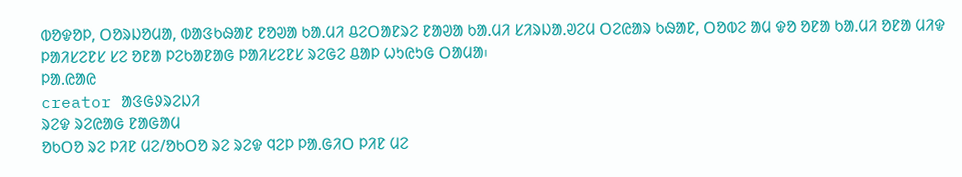ᱵᱚᱫᱚᱞ, ᱛᱚᱨᱡᱚᱢᱟ, ᱵᱟᱝᱠᱷᱟᱱ ᱱᱚᱣᱟ ᱠᱟᱹᱢᱤ ᱪᱮᱛᱟᱱᱨᱮ ᱱᱟᱣᱟ ᱠᱟᱹᱢᱤ ᱥᱤᱨᱡᱟᱹᱣᱮᱢ ᱛᱮᱭᱟᱨ ᱠᱷᱟᱱ, ᱛᱚᱵᱮ ᱟᱢ ᱫᱚ ᱚᱱᱟ ᱠᱟᱹᱢᱤ ᱚᱱᱟ ᱢᱤᱫ ᱞᱟᱤᱥᱮᱱᱥ ᱥᱮ ᱚᱱᱟ ᱞᱮᱠᱟᱱᱟᱜ ᱞᱟᱤᱥᱮᱱᱥ ᱨᱮᱜᱮ ᱪᱟᱞ ᱦᱩᱭᱩᱜ ᱛᱟᱢᱟ᱾
ᱞᱟ.ᱭᱟᱭ
creator ᱟᱝᱜᱽᱨᱮᱡᱤ
ᱨᱮᱫ ᱨᱮᱭᱟᱜ ᱱᱟᱜᱟᱢ
ᱚᱠᱛᱚ ᱨᱮ ᱞᱤᱱ ᱢᱮ/ᱚᱠᱛᱚ ᱨᱮ ᱨᱮᱫ ᱧᱮᱞ ᱞᱟᱹᱜᱤᱛ ᱞᱤᱱ ᱢᱮ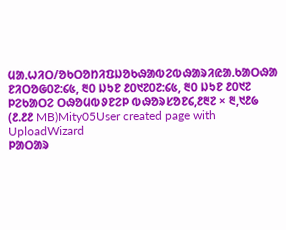ᱢᱟᱹᱦᱤᱛ/ᱚᱠᱛᱚᱴᱤᱯᱡᱚᱠᱷᱟᱵᱮᱵᱷᱟᱨᱤᱭᱟᱹᱠᱟᱛᱷᱟ
ᱱᱤᱛᱚᱜ᱐᱗:᱔᱕, ᱓᱐ ᱡᱩᱱ ᱒᱐᱑᱗᱐᱗:᱔᱕, ᱓᱐ ᱡᱩᱱ ᱒᱐᱑᱗ ᱞᱮᱠᱟᱛᱮ ᱛᱷᱚᱢᱵᱽᱱᱮᱞ ᱵᱷᱚᱨᱥᱚᱱ᱔,᱒᱓᱗ × ᱓,᱑᱒᱙ (᱒.᱒᱒ MB)Mity05User created page with UploadWizard
ᱞᱟᱛᱟᱨ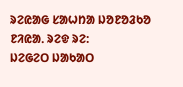ᱨᱮᱭᱟᱜ ᱥᱟᱦᱴᱟ ᱡᱚᱱᱚᱲᱠᱚ ᱱᱤᱭᱟᱹ ᱨᱮᱫ ᱨᱮ:
ᱡᱮᱜᱮᱛ ᱡᱟᱠᱟᱛ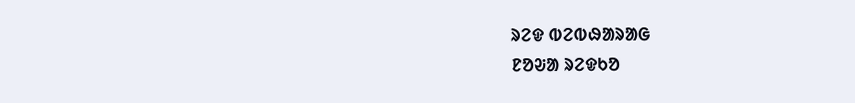ᱨᱮᱫ ᱵᱮᱵᱷᱟᱨᱟᱜ
ᱱᱚᱶᱟ ᱨᱮᱫᱠᱚ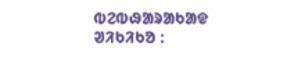ᱵᱮᱵᱷᱟᱨᱟᱠᱟᱫ ᱣᱤᱠᱤᱠᱚ :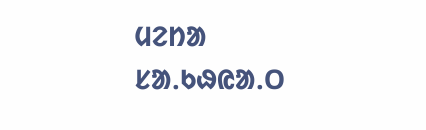ᱢᱮᱴᱟ ᱥᱟᱹᱠᱷᱭᱟᱹᱛ